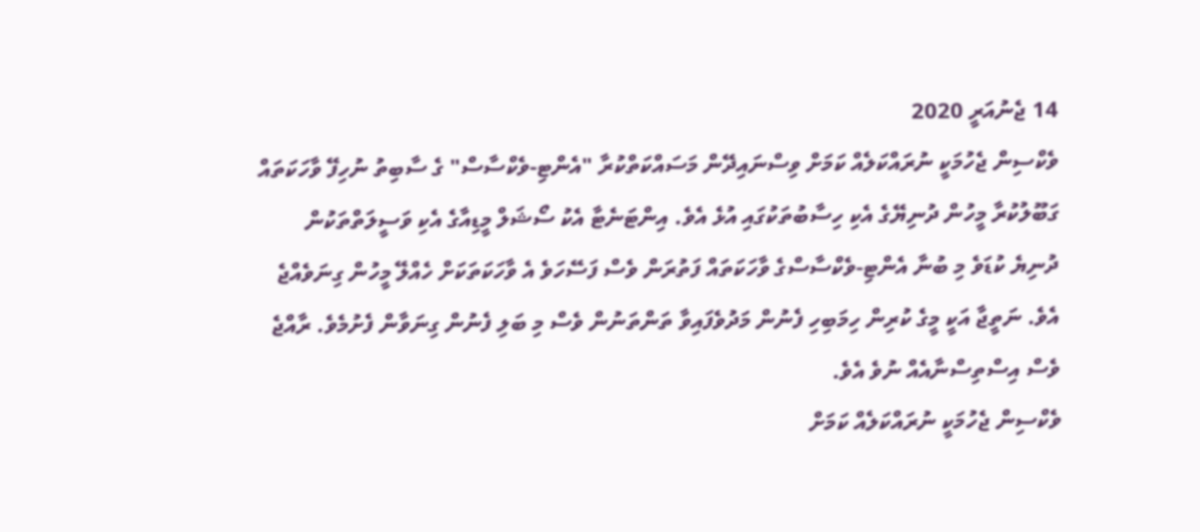14 ޖެނުއަރީ 2020
ވެކްސިން ޖެހުމަކީ ނުރައްކަލެއް ކަމަށް ވިސްނައިދޭން މަސައްކަތްކުރާ "އެންޓި-ވެކްސާސް" ގެ ސާބިތު ނުހިފޭ ވާހަކަތައް ގަބޫލުކުރާ މީހުން ދުނިޔޭގެ އެކި ހިސާބުތަކުގައި އުޅެ އެވެ. އިންޓަނެޓާ އެކު ސޯޝަލް މީޑިއާގެ އެކި ވަސީލަތްތަކުން ދުނިޔެ ކުޑަވެ މި ބުނާ އެންޓި-ވެކްސާސްގެ ވާހަކަތައް ފަތުރަން ވެސް ފަސޭހަވެ އެ ވާހަކަތަކަށް ހެއްލޭ މީހުން ގިނަވެއްޖެ އެވެ. ނަތީޖާ އަކީ މީގެ ކުރިން ހިމަބިހި ފެނުން މަދުވެފައިވާ ތަންތަނުން ވެސް މި ބަލި ފެނުން ގިނަވާން ފެށުމެވެ. ރާއްޖެ ވެސް އިސްތިސްނާއެއް ނުވެ އެވެ.
ވެކްސިން ޖެހުމަކީ ނުރައްކަލެއް ކަމަށް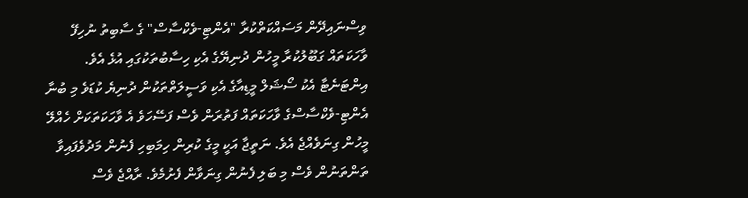ވިސްނައިދޭން މަސައްކަތްކުރާ "އެންޓި-ވެކްސާސް" ގެ ސާބިތު ނުހިފޭ ވާހަކަތައް ގަބޫލުކުރާ މީހުން ދުނިޔޭގެ އެކި ހިސާބުތަކުގައި އުޅެ އެވެ. އިންޓަނެޓާ އެކު ސޯޝަލް މީޑިއާގެ އެކި ވަސީލަތްތަކުން ދުނިޔެ ކުޑަވެ މި ބުނާ އެންޓި-ވެކްސާސްގެ ވާހަކަތައް ފަތުރަން ވެސް ފަސޭހަވެ އެ ވާހަކަތަކަށް ހެއްލޭ މީހުން ގިނަވެއްޖެ އެވެ. ނަތީޖާ އަކީ މީގެ ކުރިން ހިމަބިހި ފެނުން މަދުވެފައިވާ ތަންތަނުން ވެސް މި ބަލި ފެނުން ގިނަވާން ފެށުމެވެ. ރާއްޖެ ވެސް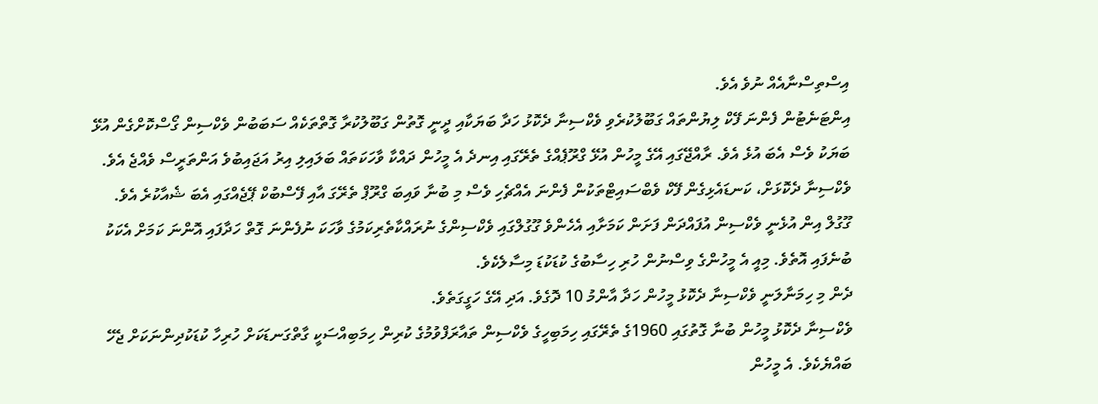އިސްތިސްނާއެއް ނުވެ އެވެ.
އިންޓަނެޓުން ފެންނަ ފޭކް ލިޔުންތައް ގަބޫލުކުރެވި ވެކްސިނާ ދެކޮޅު ހަދާ ބަޔަކާއި ދީނީ ގޮތުން ގަބޫލުކުރާ ގޮތްތަކެއް ސަބަބުން ވެކްސިން ގޯސްކޮށްގެން އުޅޭ ބަޔަކު ވެސް އެބަ އުޅެ އެވެ. ރާއްޖޭގައި އޭގެ މީހުން އުޅޭ ގްރޫޕެއްގެ ތެރޭގައި އިނދެ އެ މީހުން ދައްކާ ވާހަކަތައް ބަލައިލި އިރު އަޖައިބުވެ އަންތަރީސް ވެއްޖެ އެވެ. ވެކްސިނާ ދެކޮޅަށް، ކަނޑައެޅިގެން ފޭކް ވެބްސައިޓްތަކުން ފެންނަ އެއްޗެހި ވެސް މި ބުނާ ވައިބަ ގްރޫޕް ތެރޭގަ އާއި ފޭސްބުކް ޕޭޖެއްގައި އެބަ ޝެއާކުރެ އެވެ.
ގޫގުލް އިން އުޅެނީ ވެކްސިން އުފައްދަން ފަށަން ކަމަށާއި އެހެންވެ ގޫގުލްގައި ވެކްސިންގެ ނުރައްކާތެރިކަމުގެ ވާހަކަ ނުފެންނަ ގޮތް ހަދާފައި އޮންނަ ކަމަށް އެކަކު ބުނެފައި އޮތެވެ. މިއީ އެ މީހުންގެ ވިސްނުން ހުރި ހިސާބުގެ ކުޑަކުޑަ މިސާލެކެވެ.
ދެން މި ހިމަނާލަނީ ވެކްސިނާ ދެކޮޅު މީހުން ހަދާ އާންމު 10 ދޮގެވެ. އަދި އޭގެ ހަގީގަތެވެ.
ވެކްސިނާ ދެކޮޅު މީހުން ބުނާ ގޮތުގައި 1960ގެ ތެރޭގައި ހިމަބިހީގެ ވެކްސިން ތައާރަފްވުމުގެ ކުރިން ހިމަބިއްސަކީ ގާތްގަނޑަކަށް ހުރިހާ ކުޑަކުދިންނަކަށް ޖެހޭ ބައްޔެކެވެ. އެ މީހުން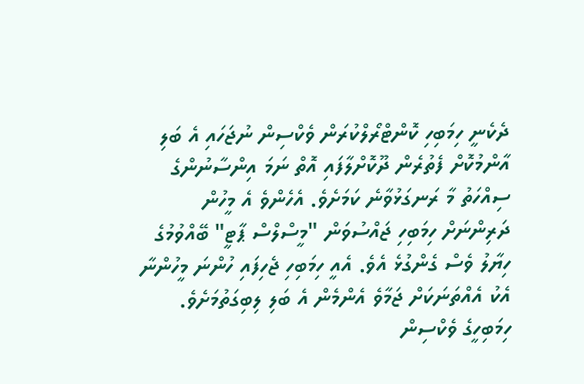ދެކެނީ ހިމަބިހި ކޮންޓްރޯލްކުރަން ވެކްސިން ނުޖަހައި އެ ބަލި އާންމުކޮށް ފެތުރެން ދޫކޮށްލާފައި އޮތް ނަމަ އިންސާނުންގެ ސިއްހަތު މާ ރަނގަޅުވާނެ ކަމަށެވެ. އެހެންވެ އެ މީހުން ދަރިންނަށް ހިމަބިހި ޖައްސުވަން "މީސްލްސް ޕާޓީ" ބޭއްވުމުގެ ހިޔާލު ވެސް ގެންގުޅެ އެވެ. އެއީ ހިމަބިހި ޖެހިފައި ހުންނަ މީހުންނާ އެކު އެއްތަނަކަށް ޖަމާވެ އެންމެން އެ ބަލި ލިބިގަތުމަށެވެ.
ހިމަބިހީގެ ވެކްސިން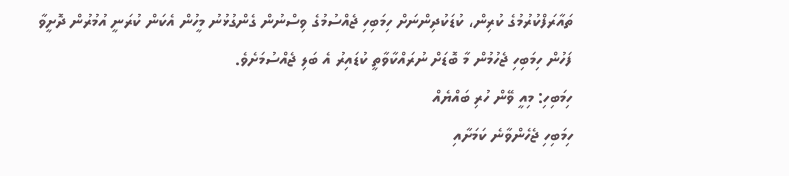ތައާރަފްކުރުމުގެ ކުރިން، ކުޑަކުދިންނަށް ހިމަބިހި ޖެއްސުމުގެ ވިސްނުން ގެންގުޅުނު މީހުން އެކަން ކުރަނީ އުމުރުން ދޮށީވާ ފަހުން ހިމަބިހި ޖެހުމުން މާ ބޮޑަށް ނުރައްކާވާތީ ކުޑައިރު އެ ބަލި ޖެއްސުމަށެވެ.
ހިމަބިހި: މިއީ ވޭން ހުރި ބައްޔެއް
ހިމަބިހި ޖެހެންވާނެ ކަމަށާއި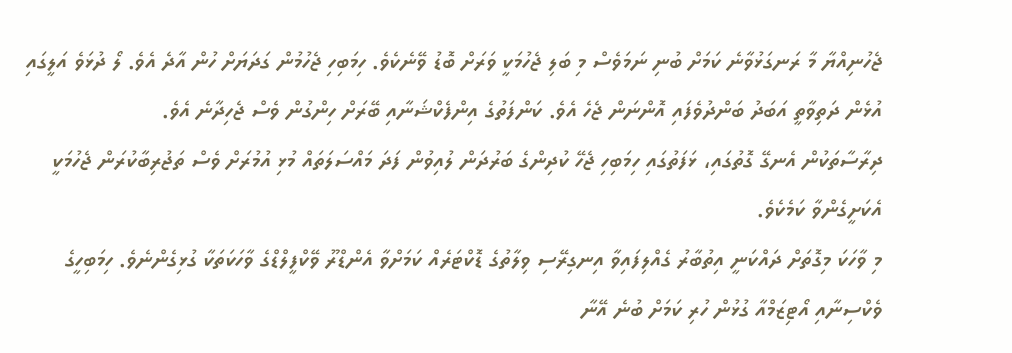ޖެހުނިއްޔާ މާ ރަނގަޅުވާނެ ކަމަށް ބުނި ނަމަވެސް މި ބަލި ޖެހުމަކީ ވަރަށް ބޮޑު ވޭނެކެވެ. ހިމަބިހި ޖެހުމުން ގަދަޔަށް ހުން އާދެ އެވެ. ލޯ ދުޅަވެ އަލީގައި އުޅެން ދަތިވާތީ އަބަދު ބަންދުވެފައި އޮންނަން ޖެހެ އެވެ. ކަންފަތުގެ އިންފެކްޝަނާއި ބޭރަށް ހިންގުން ވެސް ޖެހިދާނެ އެވެ.
ދިރާސާތަކުން އެނގޭ ގޮތުގައި، ޅަފަތުގައި ހިމަބިހި ޖެހޭ ކުދިންގެ ބަރުދަން ލުއިވުން ފަދަ މައްސަލަތައް މުޅި އުމުރަށް ވެސް ތަޖުރިބާކުރަން ޖެހުމަކީ އެކަށީގެންވާ ކަމެކެވެ.
މި ވާހަކަ މިގޮތަށް ދައްކަނީ އިތުބާރު ގެއްލިފައިވާ އިނގިރޭސި ވިލާތުގެ ޑޮކްޓަރެއް ކަމަށްވާ އެންޑްރޫ ވޭކްފީލްޑްގެ ވާހަކަތަކާ ގުޅިގެންނެވެ. ހިމަބިހީގެ ވެކްސިނާއި އޯޓިޒަމްއާ ގުޅުން ހުރި ކަމަށް ބުނެ އޭނާ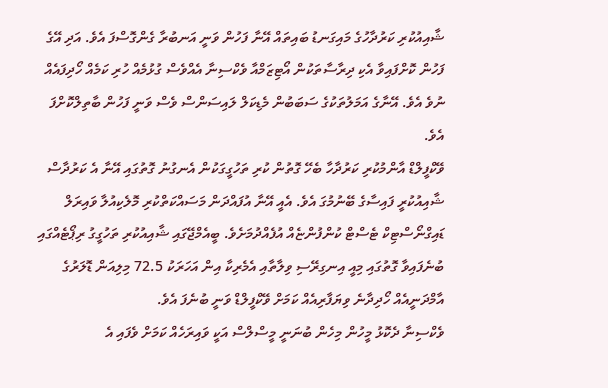ޝާއިއުކުރި ކަރުދާހުގެ މައިގަނޑު ބައިތައް އޭނާ ފަހުން ވަނީ އަނބުރާ ގެންގޮސްފަ އެވެ. އަދި އޭގެ ފަހުން ކޮށްފައިވާ އެކި ދިރާސާތަކުން އޯޓިޒަމްއާ ވެކްސިނާ އެއްވެސް ގުޅުމެއް ހުރި ކަމެއް ހޯދިފައެއް ނުވެ އެވެ. އޭނާގެ އަމަލުތަކުގެ ސަބަބުން މެޑިކަލް ލައިސަންސް ވެސް ވަނީ ފަހުން ބާތިލްކޮށްފަ އެވެ.
ވޭކްފީލްޑް އާންމުކުރި ކަރުދާހާ ބެހޭ ގޮތުން ކުރި ތަހުގީގަކުން އެނގުނު ގޮތުގައި އޭނާ އެ ކަރުދާސް ޝާއިއުކުރީ ފައިސާގެ ބޭނުމުގަ އެވެ. އެއީ އޭނާ އުފައްދަން މަސައްކަތްކުރި މޮލެކިއުލާ ވައިރަލް ޑައިގްނޯސްޓިކް ޓެސްޓް ކުންފުންޏެއް އުފެއްދުމަށެވެ. ބީއެމްޖޭގައި ޝާއިއުކުރި ތަހުގީގު ރިޕޯޓެއްގައި ބުނެފައިވާ ގޮތުގައި މިއީ އިނގިރޭސި ވިލާތާއި އެމެރިކާ އިން އަހަރަކު 72.5 މިލިއަން ޑޮލަރުގެ އާމްދަނީއެއް ހޯދިދާނެ ވިޔަފާރިއެއް ކަމަށް ވޭކްފީލްޑް ވަނީ ބުނެފަ އެވެ.
ވެކްސިނާ ދެކޮޅު މީހުން މިހެން ބުނަނީ މީސްލްސް އަކީ ވައިރަހެއް ކަމަށް ވެފައި އެ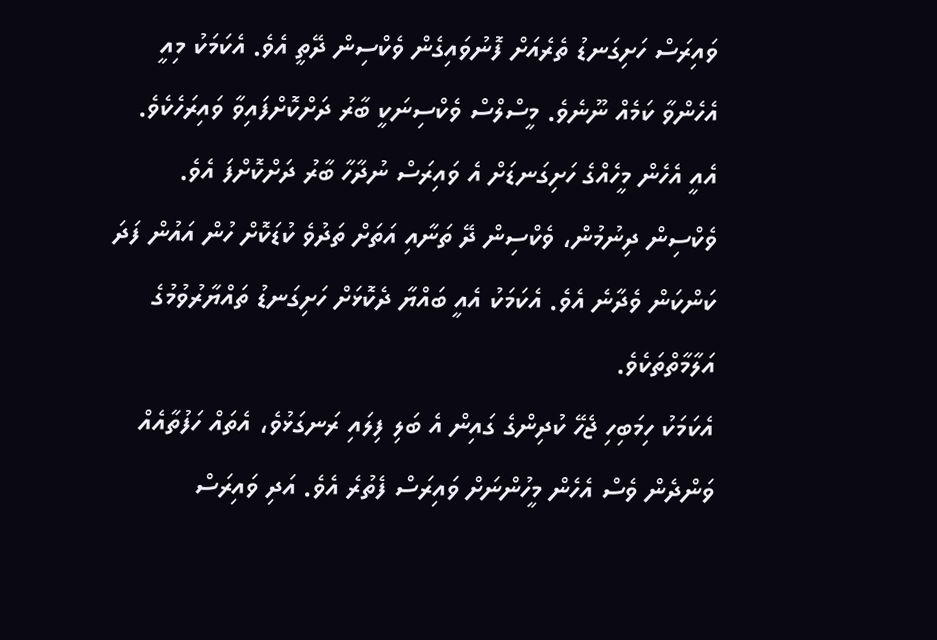ވައިރަސް ހަށިގަނޑު ތެރެއަށް ފޮނުވައިގެން ވެކްސިން ދޭތީ އެވެ. އެކަމަކު މިއީ އެހެންވާ ކަމެއް ނޫނެވެ. މީސްލްސް ވެކްސިނަކީ ބާރު ދަށްކޮށްފައިވާ ވައިރަހެކެވެ. އެއީ އެހެން މީހެއްގެ ހަށިގަނޑަށް އެ ވައިރަސް ނުދާހާ ބާރު ދަށްކޮށްފަ އެވެ. ވެކްސިން ދިނުމުން، ވެކްސިން ދޭ ތަނާއި އަތަށް ތަދުވެ ކުޑަކޮށް ހުން އައުން ފަދަ ކަންކަން ވެދާނެ އެވެ. އެކަމަކު އެއީ ބައްޔާ ދެކޮޅަށް ހަށިގަނޑު ތައްޔާރުވުމުގެ އަލާމާތްތަކެވެ.
އެކަމަކު ހިމަބިހި ޖެހޭ ކުދިންގެ ގައިން އެ ބަލި ފިލައި ރަނގަޅުވެ، އެތައް ހަފުތާއެއް ވަންދެން ވެސް އެހެން މީހުންނަށް ވައިރަސް ފެތުރެ އެވެ. އަދި ވައިރަސް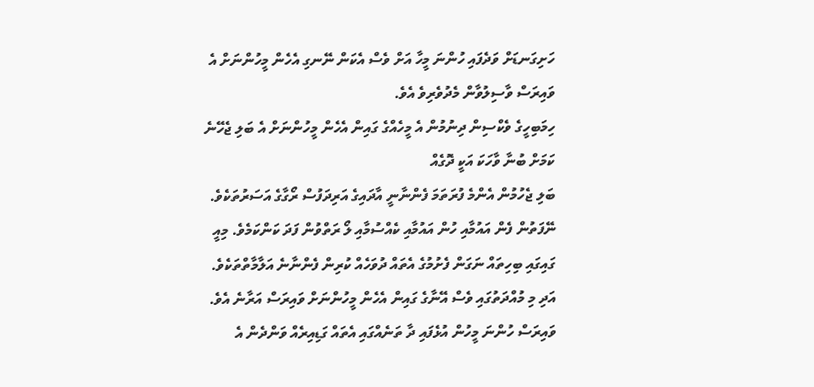ހަށިގަނޑަށް ވަދެފައި ހުންނަ މީހާ އަށް ވެސް އެކަން ނޭނގި އެހެން މީހުންނަށް އެ ވައިރަސް ވާސިލުވާން މެދުވެރިވެ އެވެ.
ހިމަބިހީގެ ވެކްސިން ދިނުމުން އެ މީހެއްގެ ގައިން އެހެން މީހުންނަށް އެ ބަލި ޖެހޭނެ ކަމަށް ބުނާ ވާހަކަ އަކީ ދޮގެއް
ބަލި ޖެހުމުން އެންމެ ފުރަތަމަ ފެންނާނީ އާދައިގެ އަރިދަފުސް ރޯގާގެ އަސަރުތަކެވެ. ނޭފަތުން ފެން އައުމާއި ހުން އައުމާއި ކެއްސުމާއި ލޯ ރަތްވުން ފަދަ ކަންކަމެވެ. މިއީ ގައިގައި ބިހިތައް ނަގަން ފެށުމުގެ އެތައް ދުވަހެއް ކުރިން ފެންނާނެ އަލާމާތްތަކެވެ. އަދި މި މުއްދަތުގައި ވެސް އޭނާގެ ގައިން އެހެން މީހުންނަށް ވައިރަސް އަރާނެ އެވެ. ވައިރަސް ހުންނަ މީހުން އުޅެފައި ދާ ތަނެއްގައި އެތައް ގަޑިއިރެއް ވަންދެން އެ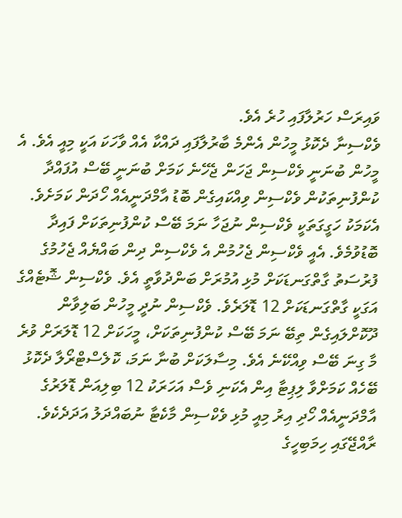ވައިރަސް ހަރުލާފައި ހުރެ އެވެ.
ވެކްސިނާ ދެކޮޅު މީހުން އެންމެ ބާރުލާފައި ދައްކާ އެއް ވާހަކަ އަކީ މިއީ އެވެ. އެ މީހުން ބުނަނީ ވެކްސިން ޖަހަން ޖެހޭނެ ކަމަށް ބުނަނީ ބޭސް އުފައްދާ ކުންފުނިތަކުން ވެކްސިން ވިއްކައިގެން ބޮޑު އާމްދަނީއެއް ހޯދަން ކަމަށެވެ.
އެކަމަކު ހަގީގަތަކީ ވެކްސިން ނުޖަހާ ނަމަ ބޭސް ކުންފުނިތަކަށް ފައިދާ ބޮޑުވުމެވެ. އެއީ ވެކްސިން ޖެހުމުން އެ ވެކްސިން ދިން ބައްޔެއް ޖެހުމުގެ ފުރުސަތު ގާތްގަނޑަކަށް މުޅި އުމުރަށް ބަންދުވާތީ އެވެ. ވެކްސިން ޝޮޓެއްގެ އަގަކީ ގާތްގަނޑަކަށް 12 ޑޮލަރެވެ. ވެކްސިން ނުދީ މީހުން ބަލިވާން ދޫކޮށްލައިގެން ތިބޭ ނަމަ ބޭސް ކުންފުނިތަކަށް، މީހަކަށް 12 ޑޮލަރަށް ވުރެ މާ ގިނަ ބޭސް ވިއްކޭނެ އެވެ. މިސާލަކަށް ބުނާ ނަމަ، ކޮލެސްޓްރޯލާ ދެކޮޅު ބޭހެއް ކަމަށްވާ ލިޕިޓާ އިން އެކަނި ވެސް އަހަރަކު 12 ބިލިއަން ޑޮލަރުގެ އާމްދަނީއެއް ހޯދި އިރު މިއީ މުޅި ވެކްސިން މާކެޓާ ނުބައްދަލު އަދަދެކެވެ.
ރާއްޖޭގައި ހިމަބިހީގެ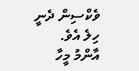ވެކްސިން ދެނީ ހިލެ އެވެ. އާންމު މީހާ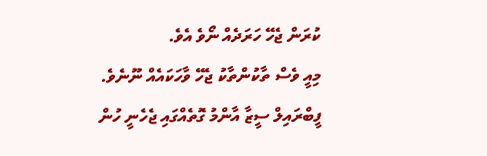ކުރަން ޖެހޭ ހަރަދެއް ނޯވެ އެވެ.
މިއީ ވެސް ތާކުންތާކު ޖެހޭ ވާހަކައެއް ނޫނެވެ. ފީބްރައިލް ސީޒާ އާންމު ގޮތެއްގައި ޖެހެނީ ހުން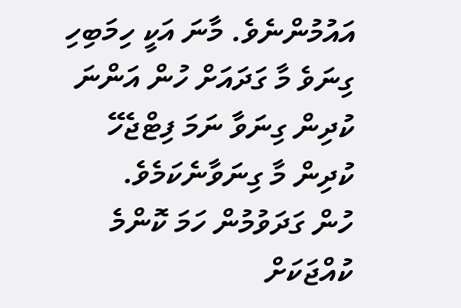އައުމުންނެވެ. މާނަ އަކީ ހިމަބިހި ގިނަވެ މާ ގަދައަށް ހުން އަންނަ ކުދިން ގިނަވާ ނަމަ ފިޓްޖެހޭ ކުދިން މާ ގިނަވާނެކަމެވެ.
ހުން ގަދަވުމުން ހަމަ ކޮންމެ ކުއްޖަކަށް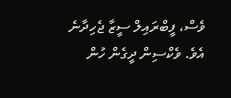ވެސް، ފީބްރައިލް ސީޒާ ޖެހިދާނެ އެވެ. ވެކްސިން ދީގެން ހުން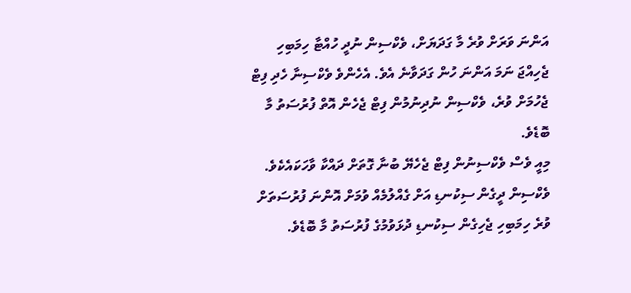އަންނަ ވަރަށް ވުރެ މާ ގަދަޔަށް، ވެކްސިން ނުދީ ހުއްޓާ ހިމަބިހި ޖެހިއްޖަ ނަމަ އަންނަ ހުން ގަދަވާނެ އެވެ. އެހެންވެ ވެކްސިނާ ހެދި ފިޓް ޖެހުމަށް ވުރެ، ވެކްސިން ނުދިނުމުން ފިޓް ޖެހެން އޮތް ފުރުސަތު މާ ބޮޑެވެ.
މިއީ ވެސް ވެކްސިނުން ފިޓް ޖެހެޔޭ ބުނާ ގޮތަށް ދައްކާ ވާހަކައެކެވެ. ވެކްސިން ދީގެން ސިކުނޑި އަށް ގެއްލުމެއް ވުމަށް އޮންނަ ފުރުސަތަށް ވުރެ ހިމަބިހި ޖެހިގެން ސިކުނޑި ދުޅަވުމުގެ ފުރުސަތު މާ ބޮޑެވެ.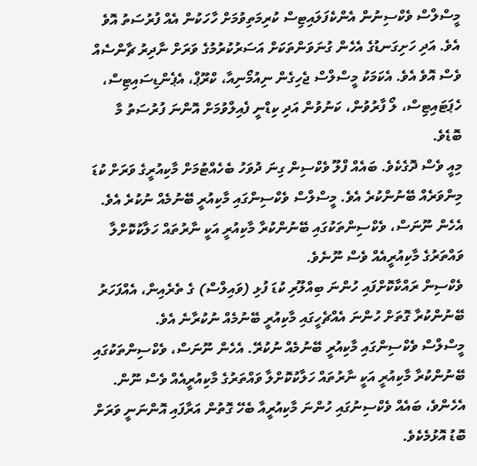މީސްލްސް ވެކްސިނުން އެންކެފަލައިޓިސް ކުރިމަތިވުމަށް ހާހަކުން އެއް ފުރުސަތު އޮވެ އެވެ. އަދި ހަށިގަނޑުގެ އެހެން ގުނަވަންތަކަށް އަސަރުކުރުމުގެ ވަރަށް ނާދިރު ޗާންސެއް ވެސް އޮވެ އެވެ. އެކަމަކު މީސްލްސް ޖެހިގެން ނިއުމޯނިއާ، ކްރޫޕް، އެޕެންޑިސައިޓިސް، ހެޕަޓައިޓިސް، ލޯ ފާރުވުން، ކަނުވުން އަދި ކިޑްނީ ފެއިލްވުމަށް އޮންނަ ފުރުސަތު މާ ބޮޑެވެ.
މިއީ ވެސް ދޮގެކެވެ. ބައެއް ފްލޫ ވެކްސިން ގިނަ ދުވަހު ބެހެއްޓުމަށް މާކިއުރީގެ ވަރަށް ކުޑަ މިންވަރެއް ބޭނުންކުރެ އެވެ. މީސްލްސް ވެކްސިންގައި މާކިއުރީ ބޭނުމެއް ނުކުރެ އެވެ. އެހެން ނޫނަސް، ވެކްސިންތަކުގައި ބޭނުންކުރާ މާކިއުރީ އަކީ ނާރުތައް ހަލާކުކޮށްލާ ވައްތަރުގެ މާކިއުރީއެއް ވެސް ނޫނެވެ.
ވެކްސިން ރައްކާކޮށްފައި ހުންނަ ބިއްލޫރި ކުޑަ ފުޅި (ވައިލްސް) ގެ ތެރެއިން، އެއްފަހަރު ބޭނުންކުރާ ގޮތަށް ހުންނަ އެއްޗެހީގައި މާކިއުރީ ބޭނުމެއް ނުކުރާނެ އެވެ.
މީސްލްސް ވެކްސިންގައި މާކިއުރީ ބޭނުމެއް ނުކުރޭ. އެހެން ނޫނަސް، ވެކްސިންތަކުގައި ބޭނުންކުރާ މާކިއުރީ އަކީ ނާރުތައް ހަލާކުކޮށްލާ ވައްތަރުގެ މާކިއުރީއެއް ވެސް ނޫން.
އެހެންވެ، ބައެއް ވެކްސިނުގައި ހުންނަ މާކިއުރީއާ ބެހޭ ގޮތުން އަރާފައި އޮންނަނީ ވަރަށް ބޮޑު އޮޅުމެކެވެ.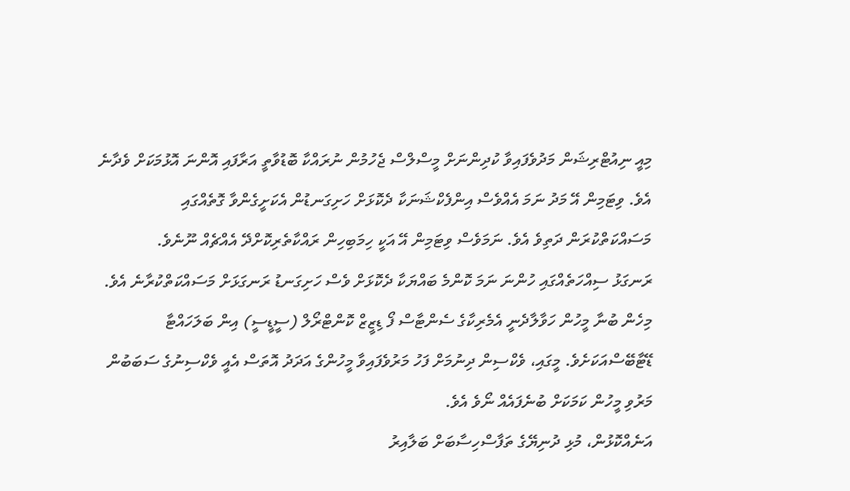މިއީ ނިއުޓްރިޝަން މަދުވެފައިވާ ކުދިންނަށް މީސްލްސް ޖެހުމުން ނުރައްކާ ބޮޑުވާތީ އަރާފައި އޮންނަ އޮޅުމަކަށް ވެދާނެ އެވެ. ވިޓަމިން އޭ މަދު ނަމަ އެއްވެސް އިންފެކްޝަނަކާ ދެކޮޅަށް ހަށިގަނޑުން އެކަށީގެންވާ ގޮތެއްގައި މަސައްކަތްކުރަން ދަތިވެ އެވެ. ނަމަވެސް ވިޓަމިން އޭ އަކީ ހިމަބިހިން ރައްކާތެރިކޮށްދޭ އެއްޗެއް ނޫނެވެ.
ރަނގަޅު ސިއްހަތެއްގައި ހުންނަ ނަމަ ކޮންމެ ބައްޔަކާ ދެކޮޅަށް ވެސް ހަށިގަނޑު ރަނގަޅަށް މަސައްކަތްކުރާނެ އެވެ.
މިހެން ބުނާ މީހުން ހަވާލާދެނީ އެމެރިކާގެ ސެންޓާސް ފޯ ޑިޒީޒް ކޮންޓްރޯލް (ސީޑީސީ) އިން ބަލަހައްޓާ ޑޭޓާބޭސްއަކަށެވެ. މީގައި، ވެކްސިން ދިނުމަށް ފަހު މަރުވެފައިވާ މީހުންގެ އަދަދު އޮތަސް އެއީ ވެކްސިނުގެ ސަބަބުން މަރުވި މީހުން ކަމަކަށް ބުނެފައެއް ނޯވެ އެވެ.
އަނެއްކޮޅުން، މުޅި ދުނިޔޭގެ ތަފާސްހިސާބަށް ބަލާއިރު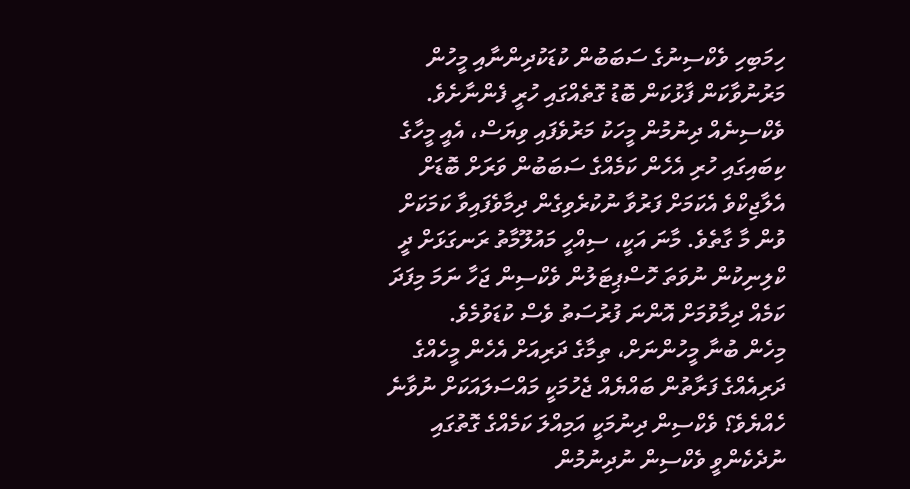ހިމަބިހި ވެކްސިނުގެ ސަބަބުން ކުޑަކުދިންނާއި މީހުން މަރުނުވާކަން ފާޅުކަން ބޮޑު ގޮތެއްގައި ހުރީ ފެންނާށެވެ. ވެކްސިނެއް ދިނުމުން މީހަކު މަރުވެފައި ވިޔަސް، އެއީ މީހާގެ ކިބައިގައި ހުރި އެހެން ކަމެއްގެ ސަބަބުން ވަރަށް ބޮޑަށް އެލާޖިކްވެ އެކަމަށް ފަރުވާ ނުކުރެވިގެން ދިމާވެފައިވާ ކަމަކަށް ވުން މާ ގާތެވެ. މާނަ އަކީ، ސިއްހީ މައުލޫމާތު ރަނގަޅަށް ދީ ކްލިނިކުން ނުވަތަ ހޮސްޕިޓަލުން ވެކްސިން ޖަހާ ނަމަ މިފަދަ ކަމެއް ދިމާވުމަށް އޮންނަ ފުރުސަތު ވެސް ކުޑަވުމެވެ.
މިހެން ބުނާ މީހުންނަށް، ތިމާގެ ދަރިއަށް އެހެން މީހެއްގެ ދަރިއެއްގެ ފަރާތުން ބައްޔެއް ޖެހުމަކީ މައްސަލައަކަށް ނުވާނެ ހެއްޔެވެ؟ ވެކްސިން ދިނުމަކީ އަމިއްލަ ކަމެއްގެ ގޮތުގައި ނުދެކެންވީ ވެކްސިން ނުދިނުމުން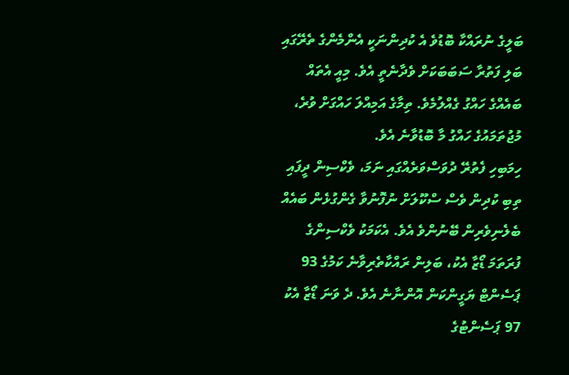ބަލީގެ ނުރައްކާ ބޮޑުވެ އެ ކުދިންނަކީ އެންމެންގެ ތެރޭގައި ބަލި ފަތުރާ ސަބަބަކަށް ވެދާނެތީ އެވެ. މިއީ އެތައް ބައެއްގެ ހައްގު ގެއްލުމެވެ. ތިމާގެ އަމިއްލަ ހައްގަށް ވުރެ، މުޖުތަމައުގެ ހައްގު މާ ބޮޑުވާނެ އެވެ.
ހިމަބިހި ފެތުރޭ ދުވަސްވަރެއްގައި ނަމަ، ވެކްސިން ދީފައި ތިބި ކުދިން ވެސް ސްކޫލަށް ނުފޮނުވާ ގެންގުޅެން ބައެއް ބެލެނިވެރިން ބޭނުންވެ އެވެ. އެކަމަކު ވެކްސިންގެ ފުރަތަމަ ޑޯޒާ އެކު، ބަލިން ރައްކާތެރިވާނެ ކަމުގެ 93 ޕަސެންޓް ޔަގީންކަން އޮންނާނެ އެވެ. ދެ ވަނަ ޑޯޒާ އެކު 97 ޕަސެންޓުގެ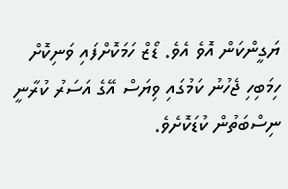ޔަގީންކަން އޮވެ އެވެ. ޑޯޒް ހަމަކޮށްފައި ވަނިކޮށް ހިމަބިހި ޖެހުނު ކަމުގައި ވިޔަސް އޭގެ އަސަރު ކުރާނީ ނިސްބަތުން ކުޑަކޮށެވެ.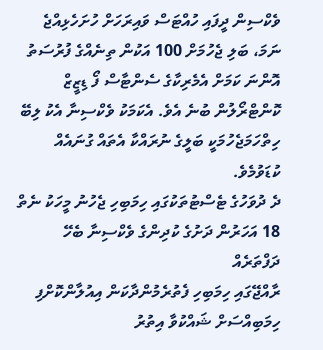ވެކްސިން ދީފައި ހުއްޓަސް ވައިރަހަށް ހުށަހެޅިއްޖެ ނަމަ، ބަލި ޖެހުމަށް 100 އަކުން ތިނެއްގެ ފުރުސަތު އޮންނަ ކަމަށް އެމެރިކާގެ ސެންޓާސް ފޯ ޑިޒީޒް ކޮންޓްރޯލުން ބުނެ އެވެ. އެކަމަކު ވެކްސިނާ އެކު ލިބޭ ހިތްހަމަޖެހުމަކީ ބަލީގެ ނުރައްކާ އެތައް ގުނައެއް ކުޑަވުމެވެ.
ދެ ދުވަހުގެ ޓެސްޓުތަކުގައި ހިމަބިހި ޖެހުނު މީހަކު ނެތް
18 އަހަރުން ދަށުގެ ކުދިންގެ ވެކްސިނާ ބެހޭ ދަފްތަރެއް
ރާއްޖޭގައި ހިމަބިހި ފެތުރެމުންދާކަން އިއުލާންކޮށްފި
ހިމަބިއްސަށް ޝައްކުވާ އިތުރު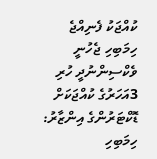ކުއްޖަކު ފެނިއްޖެ
ހިމަބިހި ޖެހުނީ ވެކްސިންނުދީ ހުރި 3އަހަރުގެ ކުއްޖަކަށް
ޑޮކްޓަރުންގެ އިންޒާރު: ހިމަބިހި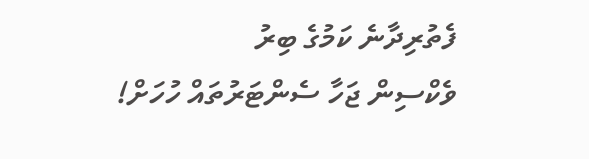ފެތުރިދާނެ ކަމުގެ ބިރު
ވެކްސިން ޖަހާ ސެންޓަރުތައް ހުހަށް!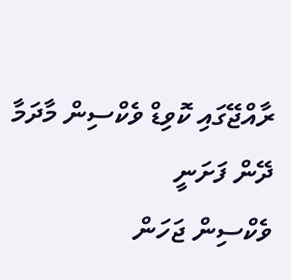ރާއްޖޭގައި ކޮވިޑް ވެކްސިން މާދަމާ ދޭން ފަށަނީ
ވެކްސިން ޖަހަން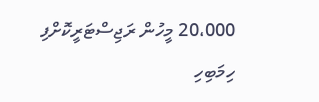20،000 މީހުން ރަޖިސްޓަރީކޮށްފި
ހިމަބިހި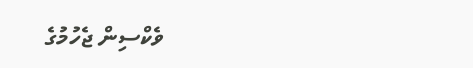ވެކްސިން ޖެހުމުގެ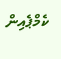ކެމްޕެއިން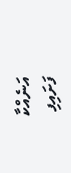އަނެއްކާ ފަށައިފި